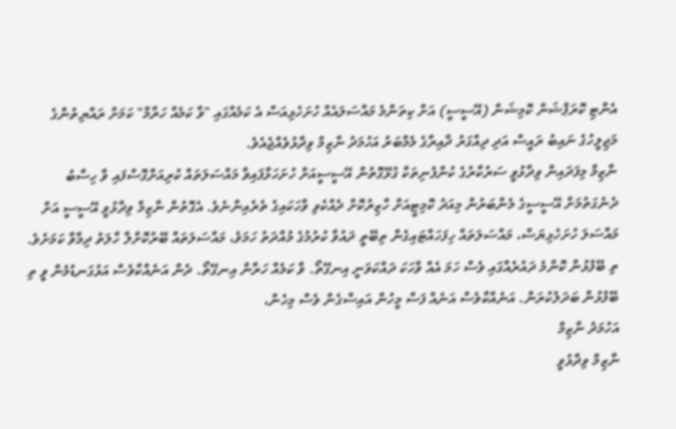އެންޓި ކޮރަޕްޝަން ކޮމިޝަން (އޭސީސީ) އަށް ކިތަންމެ މައްސަލައެއް ހުށަހެޅިއަސް އެ ކަމެއްގައި "ވާ ކަމެއް ހަރާމް" ކަމަށް ރައްޔިތުންގެ މަޖިލީހުގެ ނައިބު ރައީސް އަދި ދިއްގަރު ދާއިރާގެ މެމްބަރު އަހުމަދު ނާޒިމް ވިދާޅުވެއްޖެއެވެ.
ނާޒިމް މިފަދައިން ވިދާޅުވީ ސަރުކާރުގެ ކުންފުނިތަކާ ގުޅޭގޮތުން އޭސީސީއަށް ހުށަހަޅާފައިވާ މައްސަލަތައް ކުރިއަށްގޮސްފައި ވާ ހިސާބު ދެނެގަތުމަށް އޭސީސީގެ މެންބަރުން މިއަދު ކޮމިޓީއަށް ހާޒިރުކޮށް ދެއްކެވި ވާހަކައިގެ ތެރެއިންނެވެ. އެގޮތުން ނާޒިމް ވިދާޅުވީ އޭސީސީ އަށް މައްސަލަ ހުށަހެޅިޔަސް، މައްސަލަތައް ހިފަހައްޓައިގެން ތިބޭތީ ދައުވާ ކުރުމުގެ މުއްދަތު ހަމަވެ، މައްސަލަތައް ބޭރުކޮށްލާ ހާލަތު ދިމާވާ ކަމަށެވެ.
ތި ބޭފުޅުން ކޮންމެ ދައުރެއްގައި ވެސް ހަމަ އެއް ވާހަކަ ދައްކަވަނީ އިނގޭތޯ. ވާ ކަމެއް ހަރާން އިނގޭތޯ. ދެން އަނެއްކާވެސް އަޅުގަނޑުމެން ވީ ތި ބޭފުޅުން ބަދަލުކުރަން. އަނެއްކާވެސް އަނެއް ފަސް މީހުން އައިސްގެން ވެސް މިހެން،
އަހުމަދު ނާޒިމް
ނާޒިމް ވިދާޅުވީ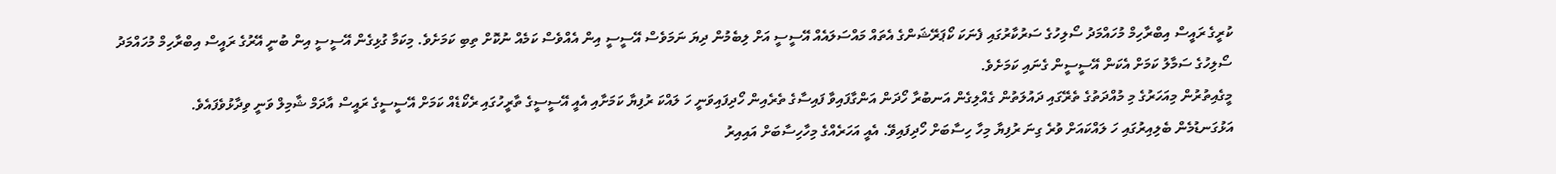ކުރީގެ ރައީސް އިބްރާހިމް މުހައްމަދު ސޯލިހުގެ ސަރުކާރުގައި ފެނަކަ ކޯޕަރޭޝަންގެ އެތައް މައްސަލައެއް އޭސީސީ އަށް ލިބެމުން ދިޔަ ނަމަވެސް އޭސީސީ އިން އެއްވެސް ކަމެއް ނުކޮށް ތިބި ކަމަށެވެ. މިކަމާ ގުޅިގެން އޭސީސީ އިން ބުނީ އޭރުގެ ރައީސް އިބްރާހިމް މުހައްމަދު ސޯލިހުގެ ސަމާލު ކަމަށް އެކަން އޭސީސީން ގެނައި ކަމަށެވެ.
މީގެއިތުރުން މިއަހަރުގެ މި މުއްދަތުގެ ތެރޭގައި ދައުލަތުން ގެއްލިގެން އަނބުރާ ހޯދަން އަންގާފައިވާ ފައިސާގެ ތެރެއިން ހޯދިފައިވަނީ ހަ ލައްކަ ރުފިޔާ ކަމަށާއި އެއީ އޭސީސީގެ ތާރީހުގައި ރެކޯޑެއް ކަމަށް އޭސީސީގެ ރައީސް އާދަމް ޝާމިލް ވަނީ ވިދާޅުވެފައެވެ.
އަޅުގަނޑުމެން ބެލިއިރުގައި ހަ ލައްކައަށް ވުރެ ގިނަ ރުފިޔާ މިހާ ހިސާބަށް ހޯދިފައިވޭ. އެއީ އަހަރެއްގެ މިހާހިސާބަށް އައިއިރު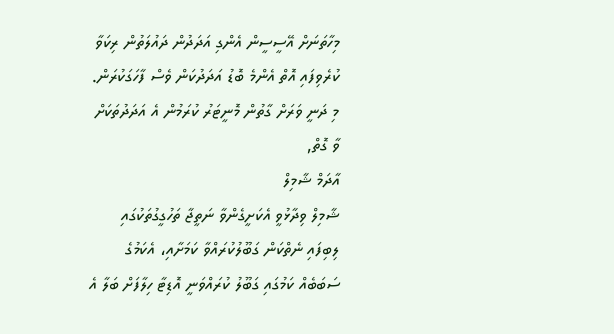މިހާތަނަށް އޭސީސީން އެންގި އަދަދުން ދައުލަތުން ރިކަވާ ކުރެވިފައި އޮތް އެންމެ ބޮޑު އަދަދުކަން ވެސް ފާހަގަކުރަން. މި ދަނީ ވަރަށް ގާތުން މޮނީޓަރު ކުރަމުން އެ އަދަދުތަކަށް ވާ ގޮތް,
އާދަމް ޝާމިލް
ޝާމިލް ވިދާޅުވީ އެކަށީގެންވާ ނަތީޖާ ތަހުގީގުތަކުގައި ލިބިފައި ނެތްކަން ގަބޫލުކުރައްވާ ކަމަށާއި، އެކަމުގެ ސަބަބެއް ކަމުގައި ގަބޫލު ކުރައްވަނީ އޮޑިޓާ ހިލާފަށް ބަލާ އެ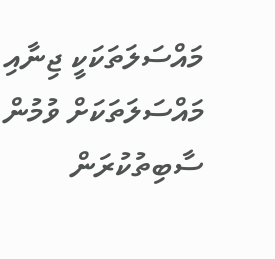މައްސަލަތަކަކީ ޖިނާއި މައްސަލަތަކަށް ވުމުން ސާބިތުކުރަން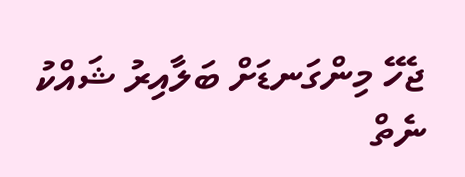ޖެހޭ މިންގަނޑަށް ބަލާއިރު ޝައްކު ނެތް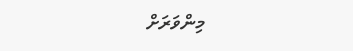މިންވަރަށް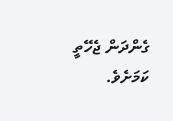ގެންދަން ޖެހޭތީ ކަމަށެވެ.